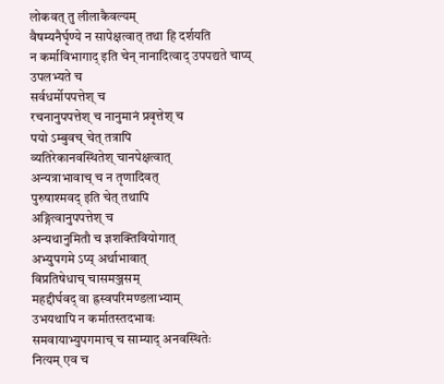लोकवत् तु लीलाकैवल्यम्
वैषम्यनैर्घृण्ये न सापेक्षत्वात् तथा हि दर्शयति
न कर्माविभागाद् इति चेन् नानादित्वाद् उपपद्यते चाप्य् उपलभ्यते च
सर्वधर्मोपपत्तेश् च
रचनानुपपत्तेश् च नानुमानं प्रवृत्तेश् च
पयो ऽम्बुवच् चेत् तत्रापि
व्यतिरेकानवस्थितेश् चानपेक्षत्वात्
अन्यत्राभावाच् च न तृणादिवत्
पुरुषाश्मवद् इति चेत् तथापि
अङ्गित्वानुपपत्तेश् च
अन्यथानुमितौ च ज्ञशक्तिवियोगात्
अभ्युपगमे ऽप्य् अर्थाभावात्
विप्रतिषेधाच् चासमञ्जसम्
महद्दीर्घवद् वा ह्रस्वपरिमण्डलाभ्याम्
उभयथापि न कर्मातस्तदभावः
समवायाभ्युपगमाच् च साम्याद् अनवस्थितेः
नित्यम् एव च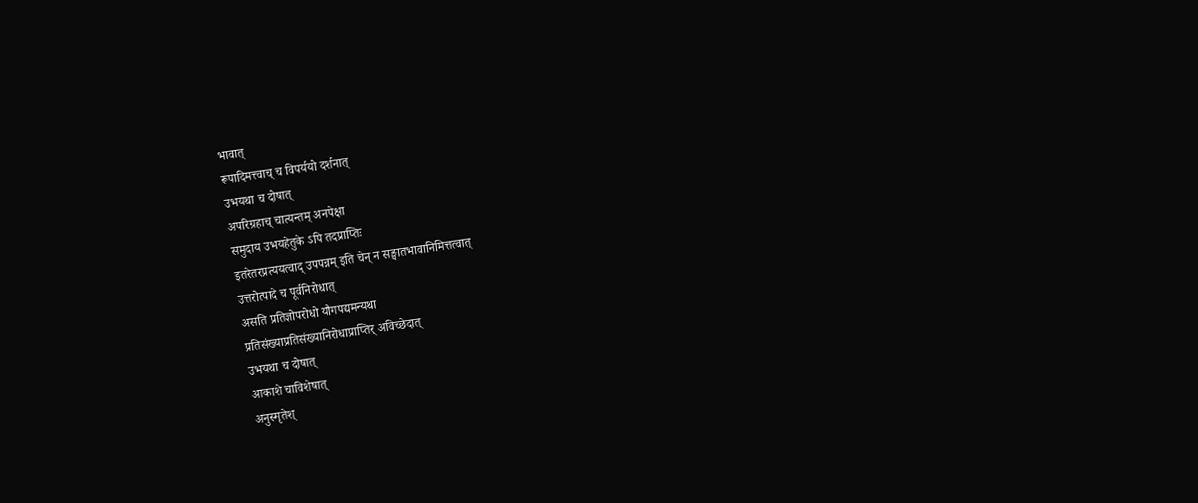भावात्
रूपादिमत्त्वाच् च विपर्ययो दर्शनात्
उभयथा च दोषात्
अपरिग्रहाच् चात्यन्तम् अनपेक्षा
समुदाय उभयहेतुके ऽपि तदप्राप्तिः
इतरेतरप्रत्ययत्वाद् उपपन्नम् इति चेन् न सङ्घातभावानिमित्तत्वात्
उत्तरोत्पादे च पूर्वनिरोधात्
असति प्रतिज्ञोपरोधो यौगपद्यमन्यथा
प्रतिसंख्याप्रतिसंख्यानिरोधाप्राप्तिर् अविच्छेदात्
उभयथा च दोषात्
आकाशे चाविशेषात्
अनुस्मृतेश्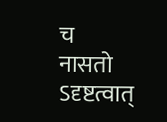च
नासतो ऽदृष्टत्वात्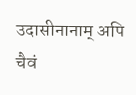उदासीनानाम् अपि चैवं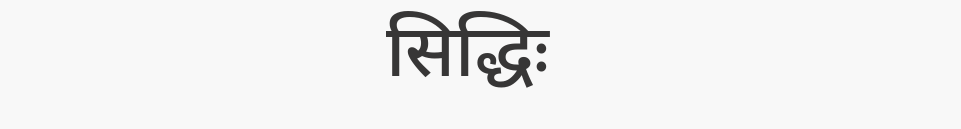सिद्धिः